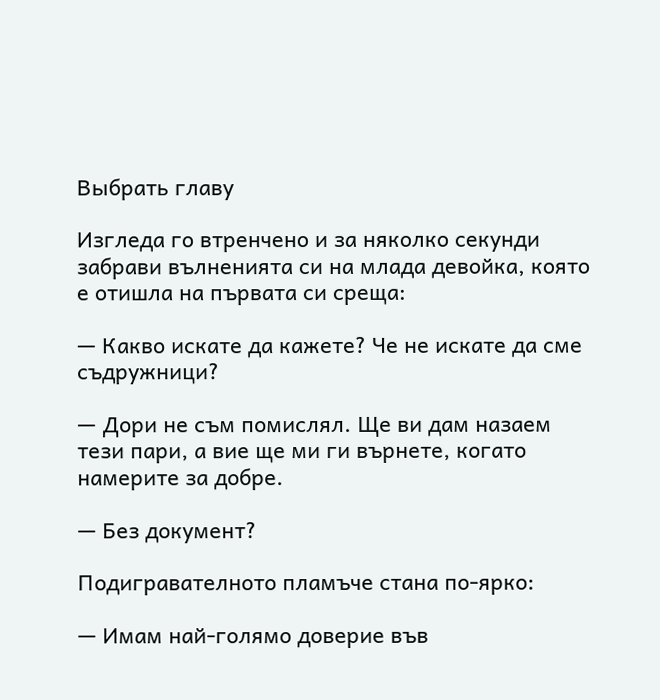Выбрать главу

Изгледа го втренчено и за няколко секунди забрави вълненията си на млада девойка, която е отишла на първата си среща:

— Какво искате да кажете? Че не искате да сме съдружници?

— Дори не съм помислял. Ще ви дам назаем тези пари, а вие ще ми ги върнете, когато намерите за добре.

— Без документ?

Подигравателното пламъче стана по-ярко:

— Имам най-голямо доверие във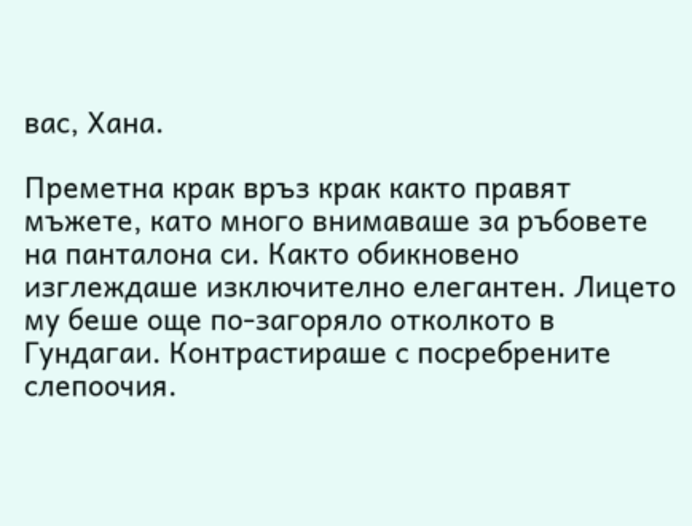вас, Хана.

Преметна крак връз крак както правят мъжете, като много внимаваше за ръбовете на панталона си. Както обикновено изглеждаше изключително елегантен. Лицето му беше още по-загоряло отколкото в Гундагаи. Контрастираше с посребрените слепоочия.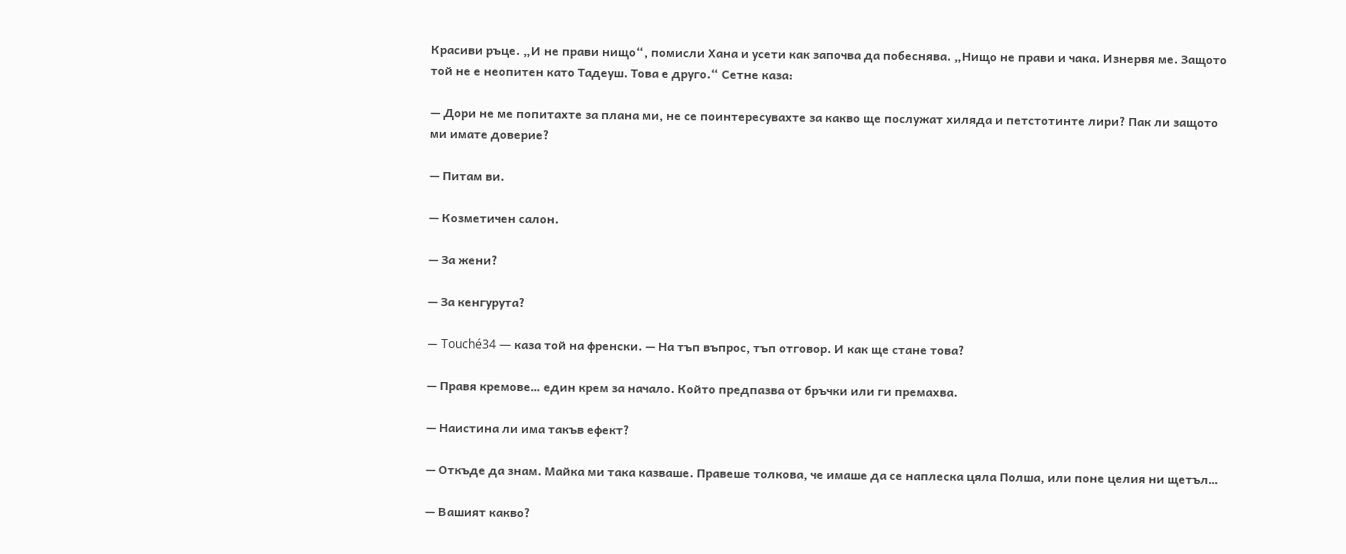Красиви ръце. „И не прави нищо“, помисли Хана и усети как започва да побеснява. „Нищо не прави и чака. Изнервя ме. Защото той не е неопитен като Тадеуш. Това е друго.“ Сетне каза:

— Дори не ме попитахте за плана ми, не се поинтересувахте за какво ще послужат хиляда и петстотинте лири? Пак ли защото ми имате доверие?

— Питам ви.

— Козметичен салон.

— За жени?

— За кенгурута?

— Touché34 — каза той на френски. — На тъп въпрос, тъп отговор. И как ще стане това?

— Правя кремове… един крем за начало. Който предпазва от бръчки или ги премахва.

— Наистина ли има такъв ефект?

— Откъде да знам. Майка ми така казваше. Правеше толкова, че имаше да се наплеска цяла Полша, или поне целия ни щетъл…

— Вашият какво?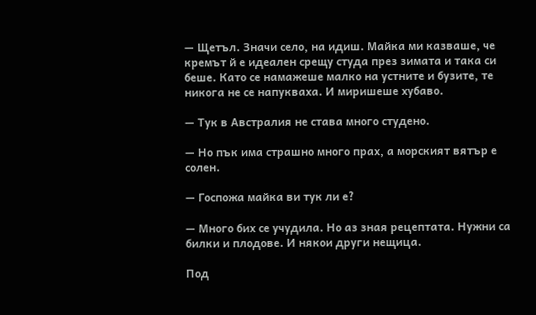— Щетъл. Значи село, на идиш. Майка ми казваше, че кремът й е идеален срещу студа през зимата и така си беше. Като се намажеше малко на устните и бузите, те никога не се напукваха. И миришеше хубаво.

— Тук в Австралия не става много студено.

— Но пък има страшно много прах, а морският вятър е солен.

— Госпожа майка ви тук ли е?

— Много бих се учудила. Но аз зная рецептата. Нужни са билки и плодове. И някои други нещица.

Под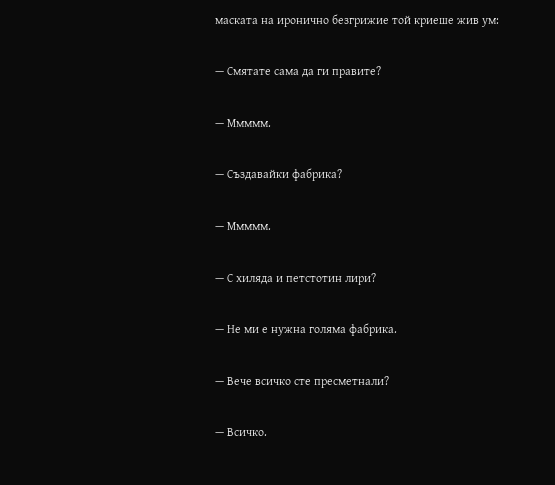маската на иронично безгрижие той криеше жив ум:

— Смятате сама да ги правите?

— Ммммм.

— Създавайки фабрика?

— Ммммм.

— С хиляда и петстотин лири?

— Не ми е нужна голяма фабрика.

— Вече всичко сте пресметнали?

— Всичко.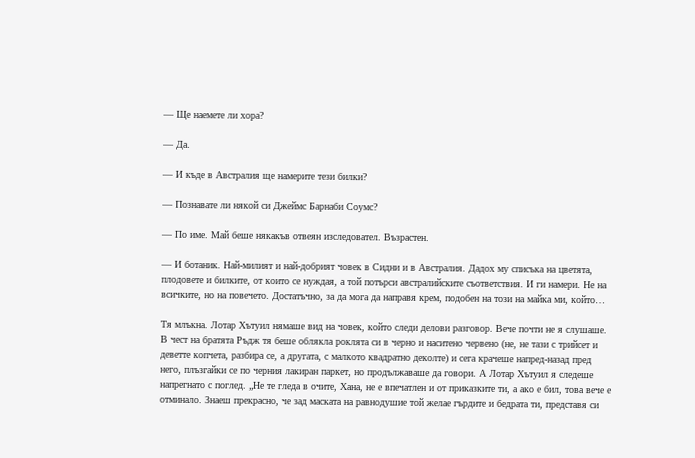— Ще наемете ли хора?

— Да.

— И къде в Австралия ще намерите тези билки?

— Познавате ли някой си Джеймс Барнаби Соумс?

— По име. Май беше някакъв отвеян изследовател. Възрастен.

— И ботаник. Най-милият и най-добрият човек в Сидни и в Австралия. Дадох му списъка на цветята, плодовете и билките, от които се нуждая, а той потърси австралийските съответствия. И ги намери. Не на всичките, но на повечето. Достатъчно, за да мога да направя крем, подобен на този на майка ми, който…

Тя млъкна. Лотар Хътуил нямаше вид на човек, който следи делови разговор. Вече почти не я слушаше. В чест на братята Ръдж тя беше облякла роклята си в черно и наситено червено (не, не тази с трийсет и деветте копчета, разбира се, а другата, с малкото квадратно деколте) и сега крачеше напред-назад пред него, плъзгайки се по черния лакиран паркет, но продължаваше да говори. А Лотар Хътуил я следеше напрегнато с поглед. „Не те гледа в очите, Хана, не е впечатлен и от приказките ти, а ако е бил, това вече е отминало. Знаеш прекрасно, че зад маската на равнодушие той желае гърдите и бедрата ти, представя си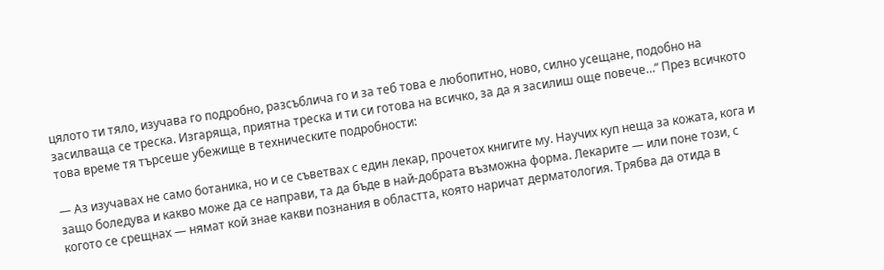цялото ти тяло, изучава го подробно, разсъблича го и за теб това е любопитно, ново, силно усещане, подобно на засилваща се треска. Изгаряща, приятна треска и ти си готова на всичко, за да я засилиш още повече…“ През всичкото това време тя търсеше убежище в техническите подробности:

— Аз изучавах не само ботаника, но и се съветвах с един лекар, прочетох книгите му. Научих куп неща за кожата, кога и защо боледува и какво може да се направи, та да бъде в най-добрата възможна форма. Лекарите — или поне този, с когото се срещнах — нямат кой знае какви познания в областта, която наричат дерматология. Трябва да отида в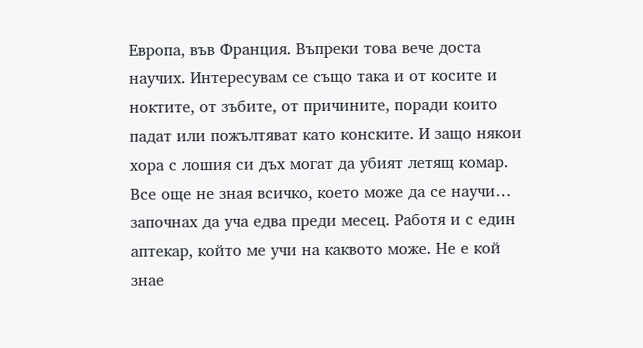Европа, във Франция. Въпреки това вече доста научих. Интересувам се също така и от косите и ноктите, от зъбите, от причините, поради които падат или пожълтяват като конските. И защо някои хора с лошия си дъх могат да убият летящ комар. Все още не зная всичко, което може да се научи… започнах да уча едва преди месец. Работя и с един аптекар, който ме учи на каквото може. Не е кой знае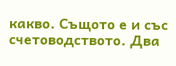какво. Същото е и със счетоводството. Два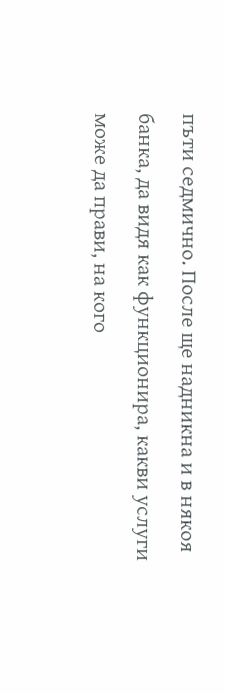пъти седмично. После ще надникна и в някоя банка, да видя как функционира, какви услуги може да прави, на кого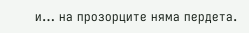и… на прозорците няма пердета.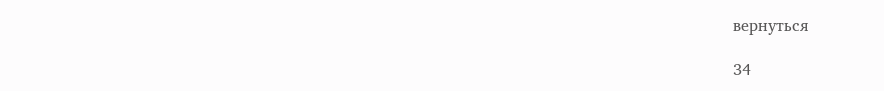вернуться

34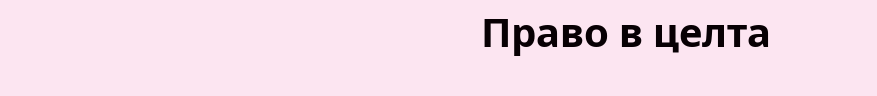Право в целта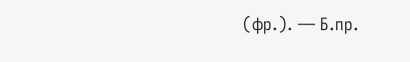(фр.). — Б.пр.